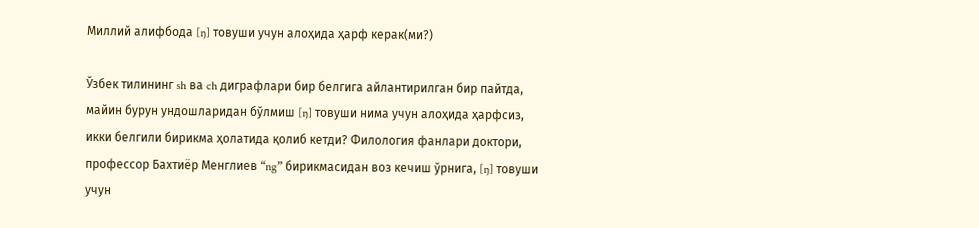Миллий алифбода [ŋ] товуши учун алоҳида ҳарф керак(ми?)

Ўзбек тилининг sh ва ch диграфлари бир белгига айлантирилган бир пайтда, майин бурун ундошларидан бўлмиш [ŋ] товуши нима учун алоҳида ҳарфсиз, икки белгили бирикма ҳолатида қолиб кетди? Филология фанлари доктори, профессор Бахтиёр Менглиев “ng” бирикмасидан воз кечиш ўрнига, [ŋ] товуши учун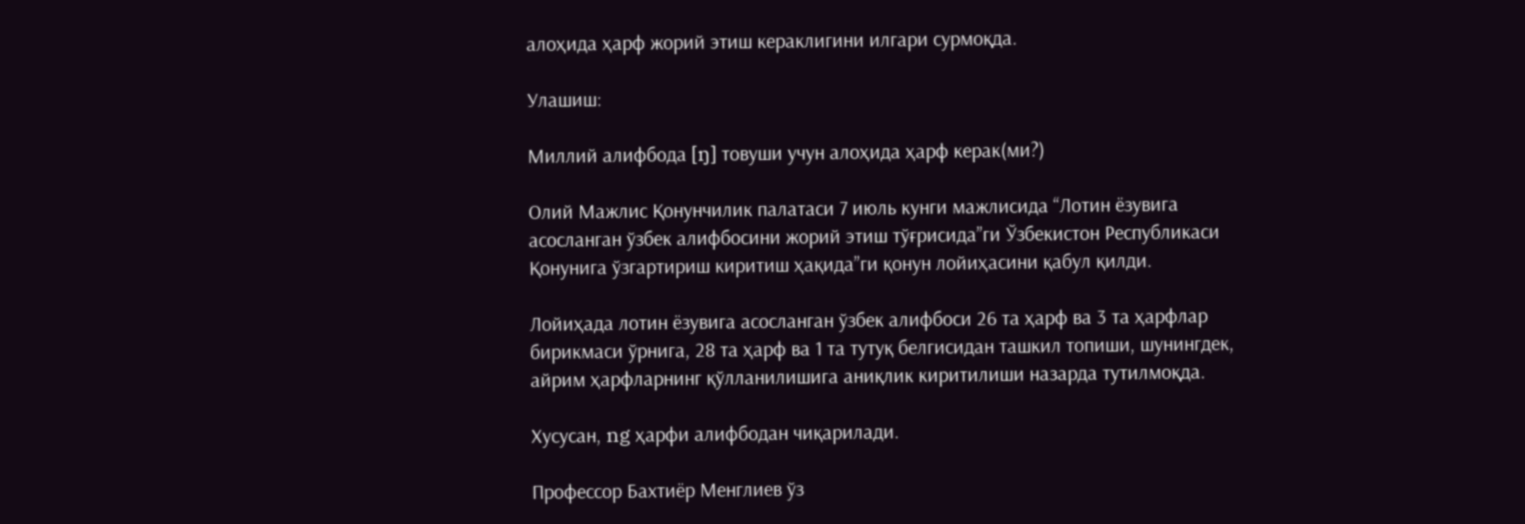алоҳида ҳарф жорий этиш кераклигини илгари сурмоқда.

Улашиш:

Миллий алифбода [ŋ] товуши учун алоҳида ҳарф керак(ми?)

Олий Мажлис Қонунчилик палатаси 7 июль кунги мажлисида “Лотин ёзувига асосланган ўзбек алифбосини жорий этиш тўғрисида”ги Ўзбекистон Республикаси Қонунига ўзгартириш киритиш ҳақида”ги қонун лойиҳасини қабул қилди.

Лойиҳада лотин ёзувига асосланган ўзбек алифбоси 26 та ҳарф ва 3 та ҳарфлар бирикмаси ўрнига, 28 та ҳарф ва 1 та тутуқ белгисидан ташкил топиши, шунингдек, айрим ҳарфларнинг қўлланилишига аниқлик киритилиши назарда тутилмоқда.

Хусусан, ng ҳарфи алифбодан чиқарилади.

Профессор Бахтиёр Менглиев ўз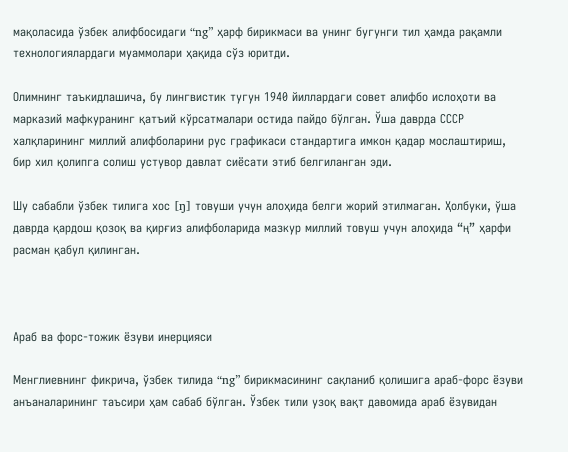мақоласида ўзбек алифбосидаги “ng” ҳарф бирикмаси ва унинг бугунги тил ҳамда рақамли технологиялардаги муаммолари ҳақида сўз юритди.

Олимнинг таъкидлашича, бу лингвистик тугун 1940 йиллардаги совет алифбо ислоҳоти ва марказий мафкуранинг қатъий кўрсатмалари остида пайдо бўлган. Ўша даврда СССР халқларининг миллий алифболарини рус графикаси стандартига имкон қадар мослаштириш, бир хил қолипга солиш устувор давлат сиёсати этиб белгиланган эди.

Шу сабабли ўзбек тилига хос [ŋ] товуши учун алоҳида белги жорий этилмаган. Ҳолбуки, ўша даврда қардош қозоқ ва қирғиз алифболарида мазкур миллий товуш учун алоҳида “ң” ҳарфи расман қабул қилинган.



Араб ва форс-тожик ёзуви инерцияси

Менглиевнинг фикрича, ўзбек тилида “ng” бирикмасининг сақланиб қолишига араб-форс ёзуви анъаналарининг таъсири ҳам сабаб бўлган. Ўзбек тили узоқ вақт давомида араб ёзувидан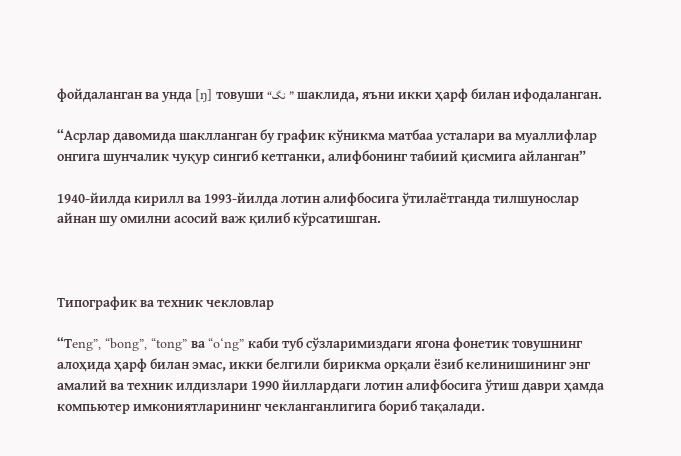фойдаланган ва унда [ŋ] товуши “نگ” шаклида, яъни икки ҳарф билан ифодаланган.

“Асрлар давомида шаклланган бу график кўникма матбаа усталари ва муаллифлар онгига шунчалик чуқур сингиб кетганки, алифбонинг табиий қисмига айланган”

1940-йилда кирилл ва 1993-йилда лотин алифбосига ўтилаётганда тилшунослар айнан шу омилни асосий важ қилиб кўрсатишган.



Типографик ва техник чекловлар

“Тeng”, “bong”, “tong” ва “o‘ng” каби туб сўзларимиздаги ягона фонетик товушнинг алоҳида ҳарф билан эмас, икки белгили бирикма орқали ёзиб келинишининг энг амалий ва техник илдизлари 1990 йиллардаги лотин алифбосига ўтиш даври ҳамда компьютер имкониятларининг чекланганлигига бориб тақалади.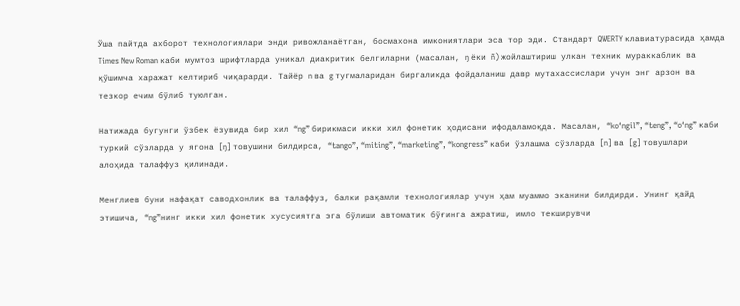Ўша пайтда ахборот технологиялари энди ривожланаётган, босмахона имкониятлари эса тор эди. Стандарт QWERTY клавиатурасида ҳамда Times New Roman каби мумтоз шрифтларда уникал диакритик белгиларни (масалан, ŋ ёки ñ) жойлаштириш улкан техник мураккаблик ва қўшимча харажат келтириб чиқарарди. Тайёр n ва g тугмаларидан биргаликда фойдаланиш давр мутахассислари учун энг арзон ва тезкор ечим бўлиб туюлган.

Натижада бугунги ўзбек ёзувида бир хил “ng” бирикмаси икки хил фонетик ҳодисани ифодаламоқда. Масалан, “ko‘ngil”, “teng”, “o‘ng” каби туркий сўзларда у ягона [ŋ] товушини билдирса, “tango”, “miting”, “marketing”, “kongress” каби ўзлашма сўзларда [n] ва [g] товушлари алоҳида талаффуз қилинади.

Менглиев буни нафақат саводхонлик ва талаффуз, балки рақамли технологиялар учун ҳам муаммо эканини билдирди. Унинг қайд этишича, “ng”нинг икки хил фонетик хусусиятга эга бўлиши автоматик бўғинга ажратиш, имло текширувчи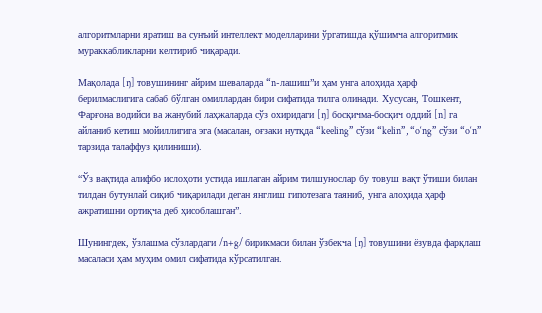алгоритмларни яратиш ва сунъий интеллект моделларини ўргатишда қўшимча алгоритмик мураккабликларни келтириб чиқаради.

Мақолада [ŋ] товушининг айрим шеваларда “n-лашиш”и ҳам унга алоҳида ҳарф берилмаслигига сабаб бўлган омиллардан бири сифатида тилга олинади. Хусусан, Тошкент, Фарғона водийси ва жанубий лаҳжаларда сўз охиридаги [ŋ] босқичма-босқич оддий [n] га айланиб кетиш мойиллигига эга (масалан, оғзаки нутқда “keeling” сўзи “kelin”, “o‘ng” сўзи “o‘n” тарзида талаффуз қилиниши).

“Ўз вақтида алифбо ислоҳоти устида ишлаган айрим тилшунослар бу товуш вақт ўтиши билан тилдан бутунлай сиқиб чиқарилади деган янглиш гипотезага таяниб, унга алоҳида ҳарф ажратишни ортиқча деб ҳисоблашган”.

Шунингдек, ўзлашма сўзлардаги /n+g/ бирикмаси билан ўзбекча [ŋ] товушини ёзувда фарқлаш масаласи ҳам муҳим омил сифатида кўрсатилган.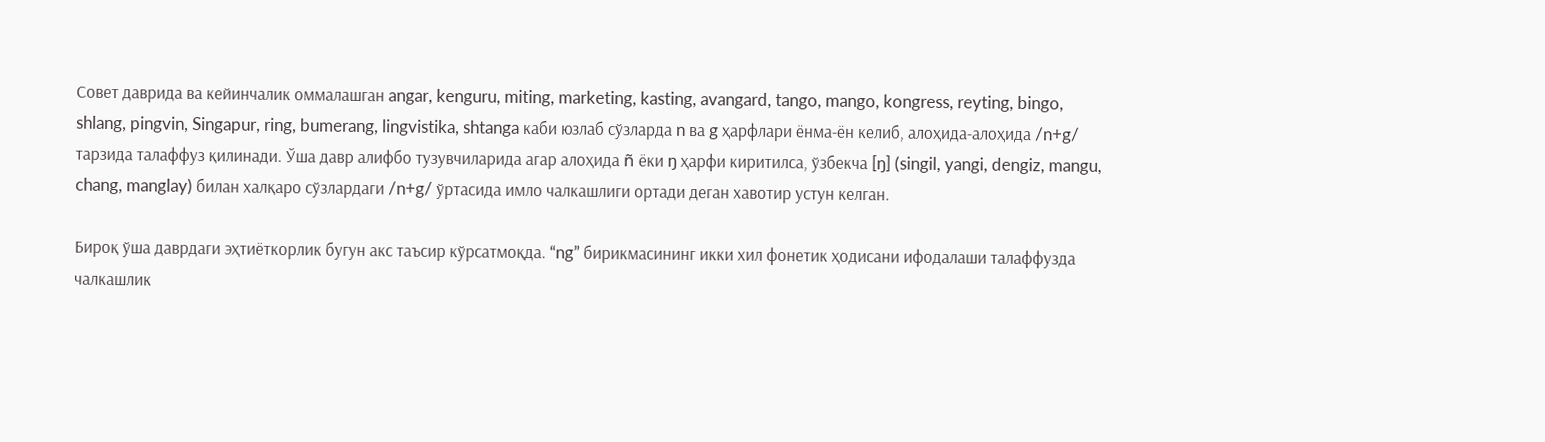Совет даврида ва кейинчалик оммалашган angar, kenguru, miting, marketing, kasting, avangard, tango, mango, kongress, reyting, bingo, shlang, pingvin, Singapur, ring, bumerang, lingvistika, shtanga каби юзлаб сўзларда n ва g ҳарфлари ёнма-ён келиб, алоҳида-алоҳида /n+g/ тарзида талаффуз қилинади. Ўша давр алифбо тузувчиларида агар алоҳида ñ ёки ŋ ҳарфи киритилса, ўзбекча [ŋ] (singil, yangi, dengiz, mangu, chang, manglay) билан халқаро сўзлардаги /n+g/ ўртасида имло чалкашлиги ортади деган хавотир устун келган.

Бироқ ўша даврдаги эҳтиёткорлик бугун акс таъсир кўрсатмоқда. “ng” бирикмасининг икки хил фонетик ҳодисани ифодалаши талаффузда чалкашлик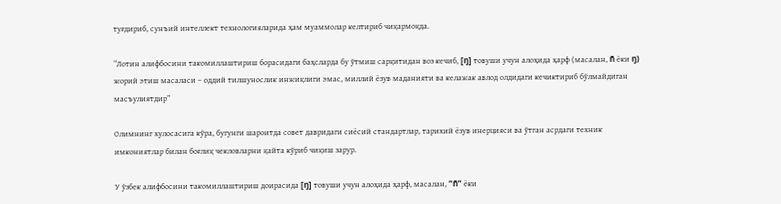туғдириб, сунъий интеллект технологияларида ҳам муаммолар келтириб чиқармоқда.

“Лотин алифбосини такомиллаштириш борасидаги баҳсларда бу ўтмиш сарқитидан воз кечиб, [ŋ] товуши учун алоҳида ҳарф (масалан, ñ ёки ŋ) жорий этиш масаласи – оддий тилшунослик инжиқлиги эмас, миллий ёзув маданияти ва келажак авлод олдидаги кечиктириб бўлмайдиган масъулиятдир”

Олимнинг хулосасига кўра, бугунги шароитда совет давридаги сиёсий стандартлар, тарихий ёзув инерцияси ва ўтган асрдаги техник имкониятлар билан боғлиқ чекловларни қайта кўриб чиқиш зарур.

У ўзбек алифбосини такомиллаштириш доирасида [ŋ] товуши учун алоҳида ҳарф, масалан, “ñ” ёки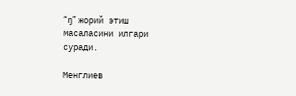“ŋ” жорий этиш масаласини илгари суради.

Менглиев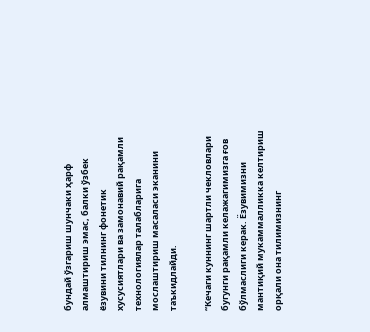бундай ўзгариш шунчаки ҳарф алмаштириш эмас, балки ўзбек ёзувини тилнинг фонетик хусусиятлари ва замонавий рақамли технологиялар талабларига мослаштириш масаласи эканини таъкидлайди.

“Кечаги куннинг шартли чекловлари бугунги рақамли келажагимизга ғов бўлмаслиги керак. Ёзувимизни мантиқий мукаммалликка келтириш орқали она тилимизнинг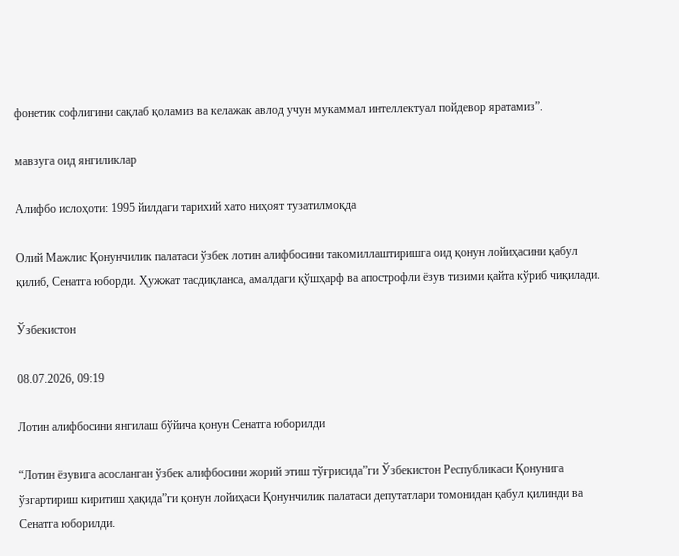фонетик софлигини сақлаб қоламиз ва келажак авлод учун мукаммал интеллектуал пойдевор яратамиз”.

мавзуга оид янгиликлар

Алифбо ислоҳоти: 1995 йилдаги тарихий хато ниҳоят тузатилмоқда

Олий Мажлис Қонунчилик палатаси ўзбек лотин алифбосини такомиллаштиришга оид қонун лойиҳасини қабул қилиб, Сенатга юборди. Ҳужжат тасдиқланса, амалдаги қўшҳарф ва апострофли ёзув тизими қайта кўриб чиқилади.

Ўзбекистон

08.07.2026, 09:19

Лотин алифбосини янгилаш бўйича қонун Сенатга юборилди

“Лотин ёзувига асосланган ўзбек алифбосини жорий этиш тўғрисида”ги Ўзбекистон Республикаси Қонунига ўзгартириш киритиш ҳақида”ги қонун лойиҳаси Қонунчилик палатаси депутатлари томонидан қабул қилинди ва Сенатга юборилди.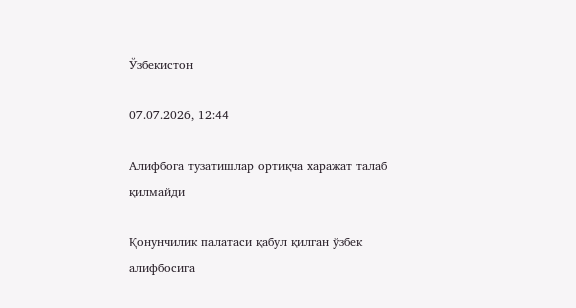Ўзбекистон

07.07.2026, 12:44

Алифбога тузатишлар ортиқча харажат талаб қилмайди

Қонунчилик палатаси қабул қилган ўзбек алифбосига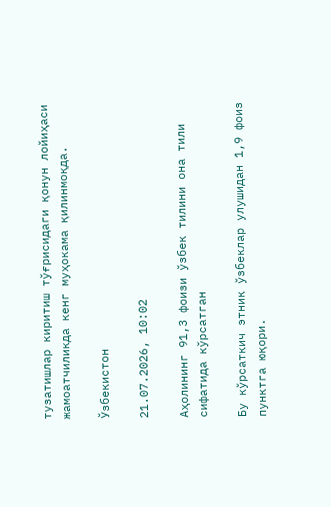тузатишлар киритиш тўғрисидаги қонун лойиҳаси жамоатчиликда кенг муҳокама қилинмоқда.

Ўзбекистон

21.07.2026, 10:02

Аҳолининг 91,3 фоизи ўзбек тилини она тили сифатида кўрсатган

Бу кўрсаткич этник ўзбеклар улушидан 1,9 фоиз пунктга юқори.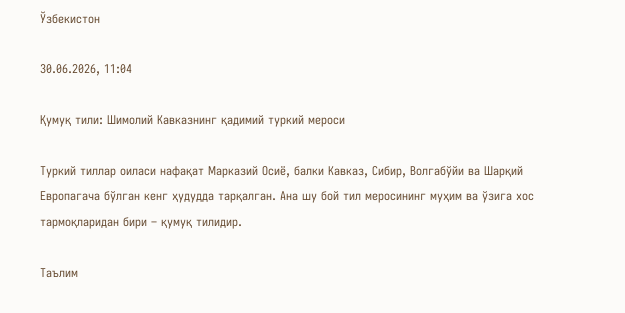Ўзбекистон

30.06.2026, 11:04

Қумуқ тили: Шимолий Кавказнинг қадимий туркий мероси

Туркий тиллар оиласи нафақат Марказий Осиё, балки Кавказ, Сибир, Волгабўйи ва Шарқий Европагача бўлган кенг ҳудудда тарқалган. Ана шу бой тил меросининг муҳим ва ўзига хос тармоқларидан бири – қумуқ тилидир.

Таълим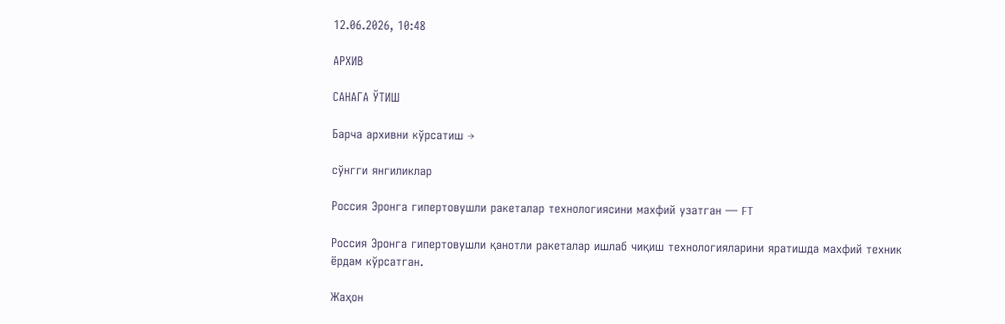12.06.2026, 10:48

АРХИВ

САНАГА ЎТИШ

Барча архивни кўрсатиш →

сўнгги янгиликлар

Россия Эронга гипертовушли ракеталар технологиясини махфий узатган — FT

Россия Эронга гипертовушли қанотли ракеталар ишлаб чиқиш технологияларини яратишда махфий техник ёрдам кўрсатган.

Жаҳон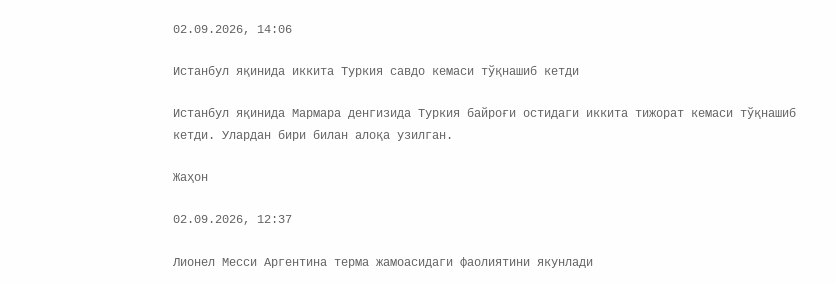02.09.2026, 14:06

Истанбул яқинида иккита Туркия савдо кемаси тўқнашиб кетди

Истанбул яқинида Мармара денгизида Туркия байроғи остидаги иккита тижорат кемаси тўқнашиб кетди. Улардан бири билан алоқа узилган.

Жаҳон

02.09.2026, 12:37

Лионел Месси Аргентина терма жамоасидаги фаолиятини якунлади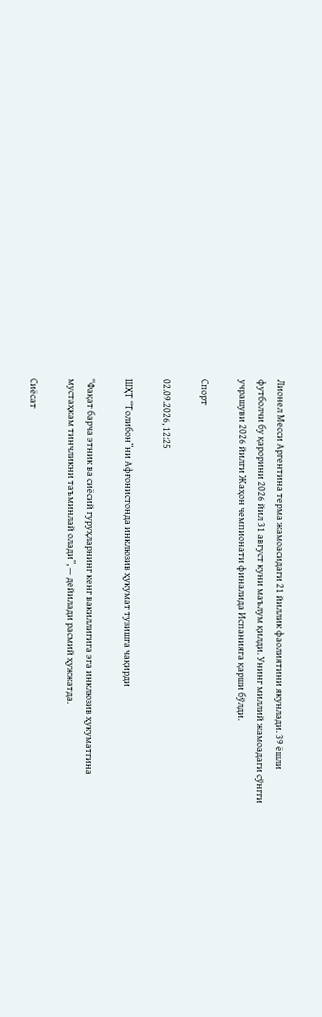Лионел Месси Аргентина терма жамоасидаги 21 йиллик фаолиятини якунлади. 39 ёшли футболчи бу қарорини 2026 йил 31 август куни маълум қилди. Унинг миллий жамоадаги сўнгги учрашуви 2026 йилги Жаҳон чемпионати финалида Испанияга қарши бўлди.

Спорт

02.09.2026, 12:25

ШҲТ “Толибон”ни Афғонистонда инклюзив ҳукумат тузишга чақирди

“Фақат барча этник ва сиёсий гуруҳларнинг кенг вакиллигига эга инклюзив ҳукуматгина мустаҳкам тинчликни таъминлай олади”, — дейилади расмий ҳужжатда.

Сиёсат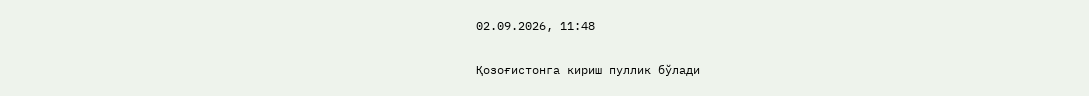02.09.2026, 11:48

Қозоғистонга кириш пуллик бўлади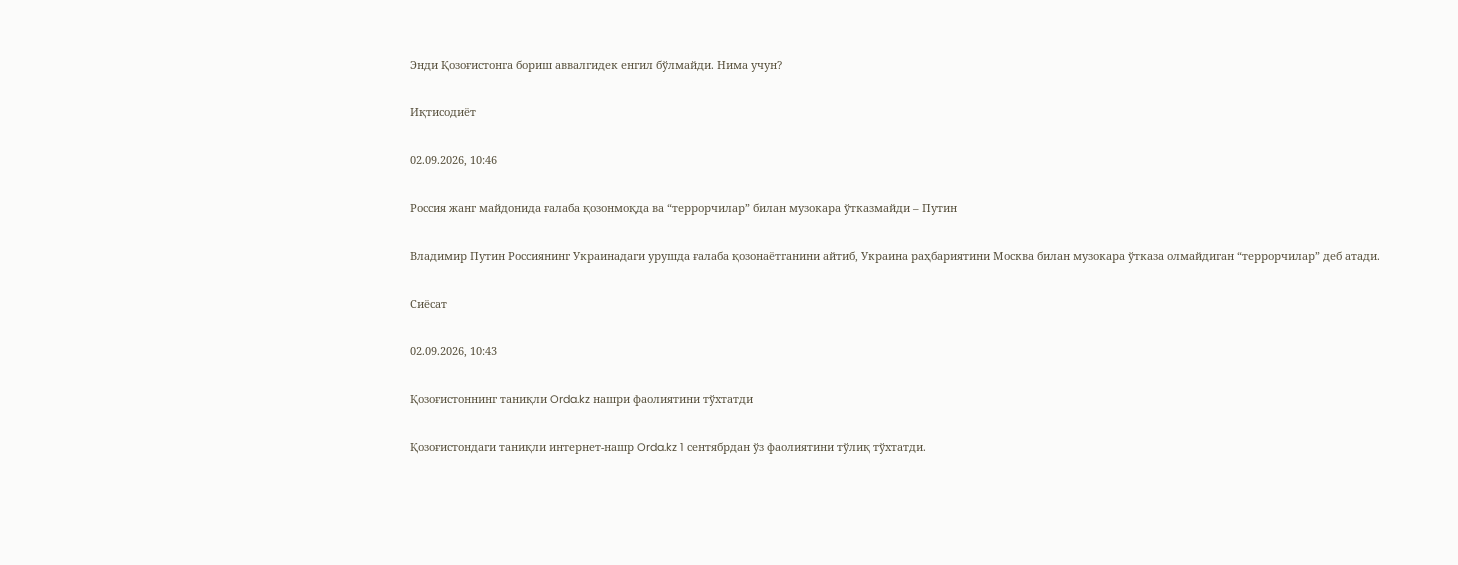Энди Қозоғистонга бориш аввалгидек енгил бўлмайди. Нима учун?

Иқтисодиёт

02.09.2026, 10:46

Россия жанг майдонида ғалаба қозонмоқда ва “террорчилар” билан музокара ўтказмайди – Путин

Владимир Путин Россиянинг Украинадаги урушда ғалаба қозонаётганини айтиб, Украина раҳбариятини Москва билан музокара ўтказа олмайдиган “террорчилар” деб атади.

Сиёсат

02.09.2026, 10:43

Қозоғистоннинг таниқли Orda.kz нашри фаолиятини тўхтатди

Қозоғистондаги таниқли интернет-нашр Orda.kz 1 сентябрдан ўз фаолиятини тўлиқ тўхтатди.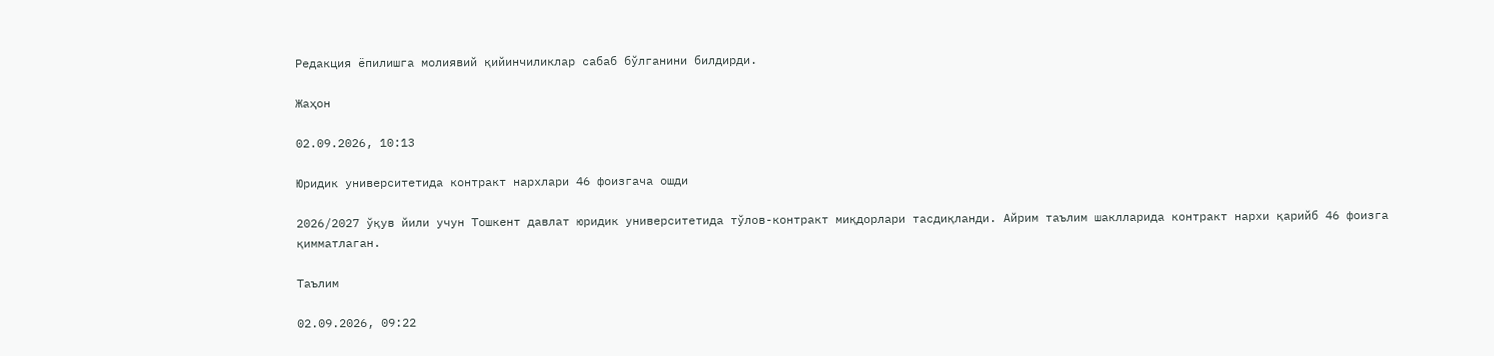Редакция ёпилишга молиявий қийинчиликлар сабаб бўлганини билдирди.

Жаҳон

02.09.2026, 10:13

Юридик университетида контракт нархлари 46 фоизгача ошди

2026/2027 ўқув йили учун Тошкент давлат юридик университетида тўлов-контракт миқдорлари тасдиқланди. Айрим таълим шаклларида контракт нархи қарийб 46 фоизга қимматлаган.

Таълим

02.09.2026, 09:22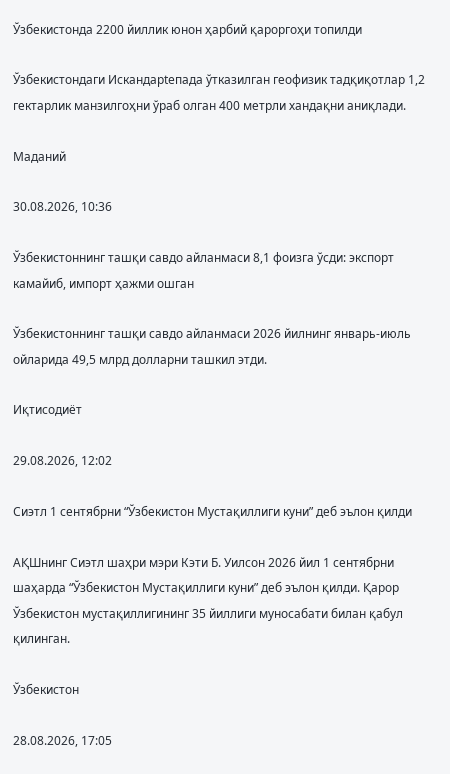Ўзбекистонда 2200 йиллик юнон ҳарбий қароргоҳи топилди

Ўзбекистондаги Искандарteпада ўтказилган геофизик тадқиқотлар 1,2 гектарлик манзилгоҳни ўраб олган 400 метрли хандақни аниқлади.

Маданий

30.08.2026, 10:36

Ўзбекистоннинг ташқи савдо айланмаси 8,1 фоизга ўсди: экспорт камайиб, импорт ҳажми ошган

Ўзбекистоннинг ташқи савдо айланмаси 2026 йилнинг январь-июль ойларида 49,5 млрд долларни ташкил этди.

Иқтисодиёт

29.08.2026, 12:02

Сиэтл 1 сентябрни “Ўзбекистон Мустақиллиги куни” деб эълон қилди

АҚШнинг Сиэтл шаҳри мэри Кэти Б. Уилсон 2026 йил 1 сентябрни шаҳарда “Ўзбекистон Мустақиллиги куни” деб эълон қилди. Қарор Ўзбекистон мустақиллигининг 35 йиллиги муносабати билан қабул қилинган.

Ўзбекистон

28.08.2026, 17:05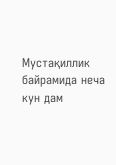Мустақиллик байрамида неча кун дам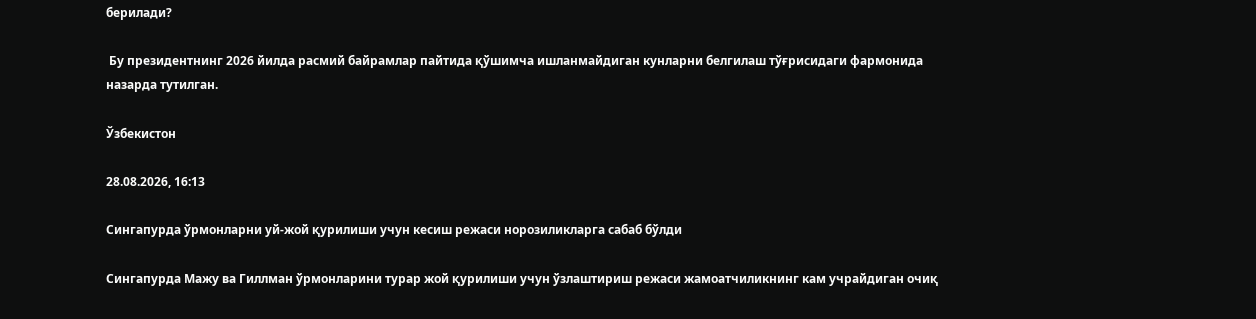берилади?

 Бу президентнинг 2026 йилда расмий байрамлар пайтида қўшимча ишланмайдиган кунларни белгилаш тўғрисидаги фармонида назарда тутилган.

Ўзбекистон

28.08.2026, 16:13

Сингапурда ўрмонларни уй-жой қурилиши учун кесиш режаси норозиликларга сабаб бўлди

Сингапурда Мажу ва Гиллман ўрмонларини турар жой қурилиши учун ўзлаштириш режаси жамоатчиликнинг кам учрайдиган очиқ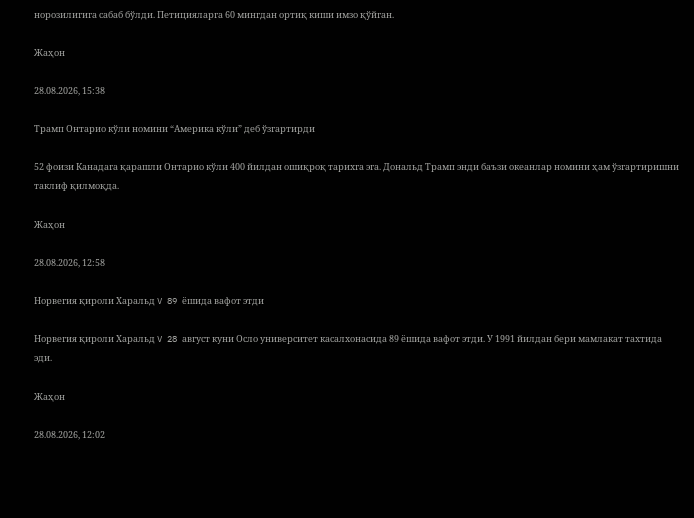норозилигига сабаб бўлди. Петицияларга 60 мингдан ортиқ киши имзо қўйган.

Жаҳон

28.08.2026, 15:38

Трамп Онтарио кўли номини “Америка кўли” деб ўзгартирди

52 фоизи Канадага қарашли Онтарио кўли 400 йилдан ошиқроқ тарихга эга. Дональд Трамп энди баъзи океанлар номини ҳам ўзгартиришни таклиф қилмоқда.

Жаҳон

28.08.2026, 12:58

Норвегия қироли Харальд V 89 ёшида вафот этди

Норвегия қироли Харальд V 28 август куни Осло университет касалхонасида 89 ёшида вафот этди. У 1991 йилдан бери мамлакат тахтида эди.

Жаҳон

28.08.2026, 12:02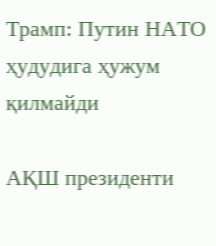Трамп: Путин НАТО ҳудудига ҳужум қилмайди

АҚШ президенти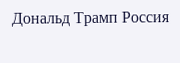Дональд Трамп Россия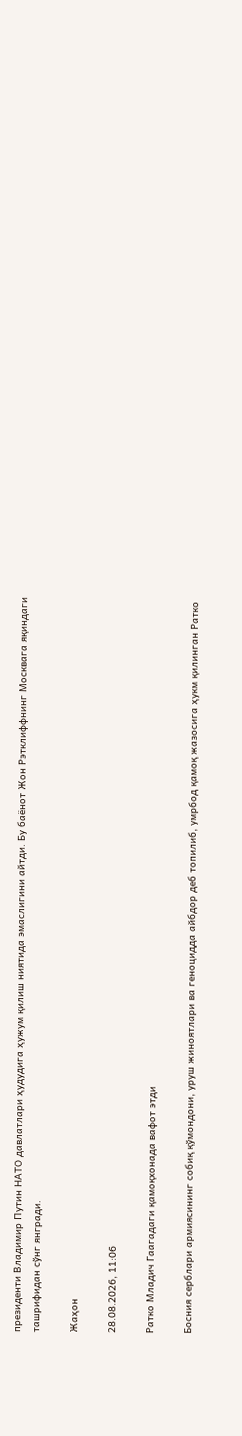президенти Владимир Путин НАТО давлатлари ҳудудига ҳужум қилиш ниятида эмаслигини айтди. Бу баёнот Жон Рэтклиффнинг Москвага яқиндаги ташрифидан сўнг янгради.

Жаҳон

28.08.2026, 11:06

Ратко Младич Гаагадаги қамоқхонада вафот этди

Босния серблари армиясининг собиқ қўмондони, уруш жиноятлари ва геноцидда айбдор деб топилиб, умрбод қамоқ жазосига ҳукм қилинган Ратко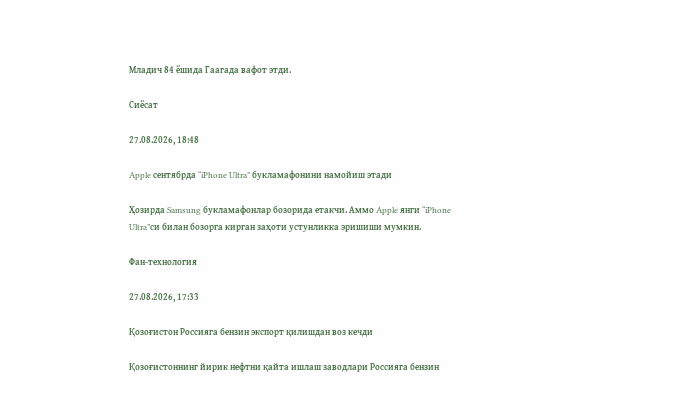Младич 84 ёшида Гаагада вафот этди.

Сиёсат

27.08.2026, 18:48

Apple сентябрда “iPhone Ultra” букламафонини намойиш этади

Ҳозирда Samsung букламафонлар бозорида етакчи. Аммо Apple янги “iPhone Ultra”си билан бозорга кирган заҳоти устунликка эришиши мумкин.

Фан-технология

27.08.2026, 17:33

Қозоғистон Россияга бензин экспорт қилишдан воз кечди

Қозоғистоннинг йирик нефтни қайта ишлаш заводлари Россияга бензин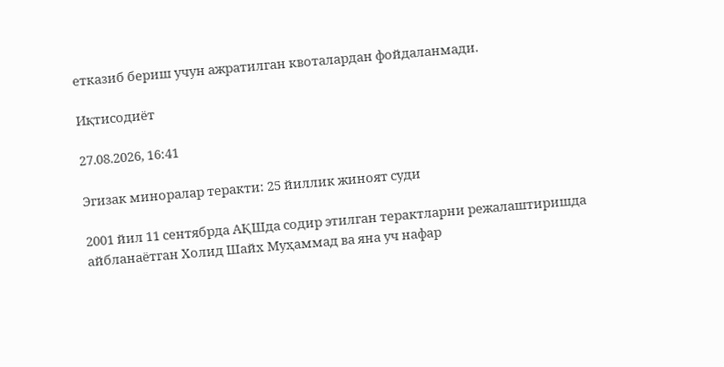етказиб бериш учун ажратилган квоталардан фойдаланмади.

Иқтисодиёт

27.08.2026, 16:41

Эгизак миноралар теракти: 25 йиллик жиноят суди

2001 йил 11 сентябрда АҚШда содир этилган терактларни режалаштиришда айбланаётган Холид Шайх Муҳаммад ва яна уч нафар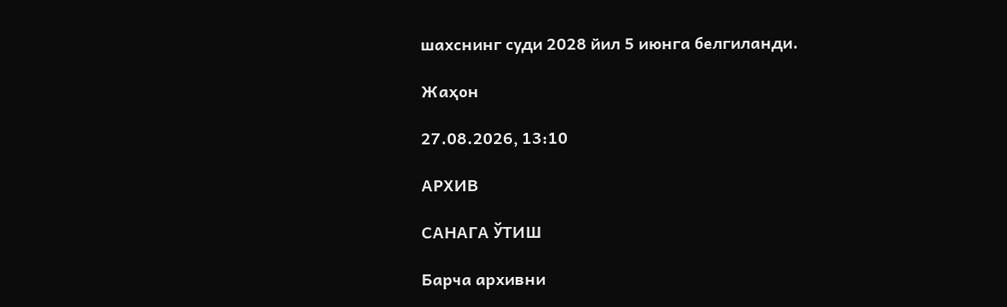шахснинг суди 2028 йил 5 июнга белгиланди.

Жаҳон

27.08.2026, 13:10

АРХИВ

САНАГА ЎТИШ

Барча архивни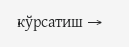кўрсатиш →